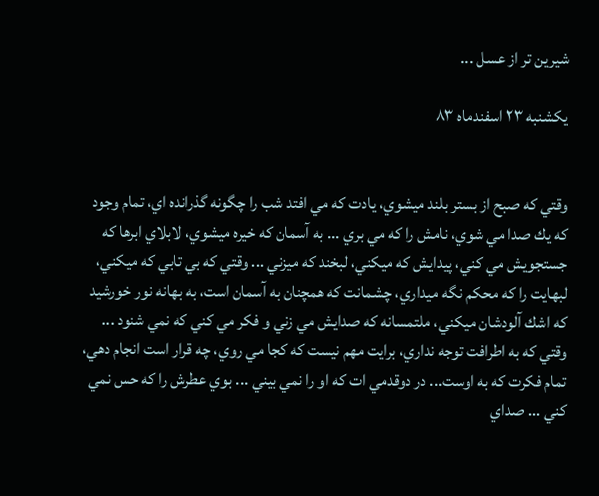شيرين تر از عسل ...

یکشنبه ۲۳ اسفندماه ۸۳


وقتي كه صبح از بستر بلند ميشوي،‌ يادت كه مي افتد شب را چگونه گذرانده اي، تمام وجود كه يك صدا مي شوي، نامش را كه مي بري ... به آسمان كه خيره ميشوي، لابلاي ابرها كه جستجويش مي كني، پيدايش كه ميكني، لبخند كه ميزني ... وقتي كه بي تابي كه ميكني، لبهايت را كه محكم نگه ميداري، چشمانت كه همچنان به آسمان است، به بهانه نور خورشيد كه اشك آلودشان ميكني، ملتمسانه كه صدايش مي زني و فكر مي كني كه نمي شنود ... وقتي كه به اطرافت توجه نداري، برايت مهم نيست كه كجا مي روي، چه قرار است انجام دهي، تمام فكرت كه به اوست... در دوقدمي ات كه او را نمي بيني ... بوي عطرش را كه حس نمي كني ... صداي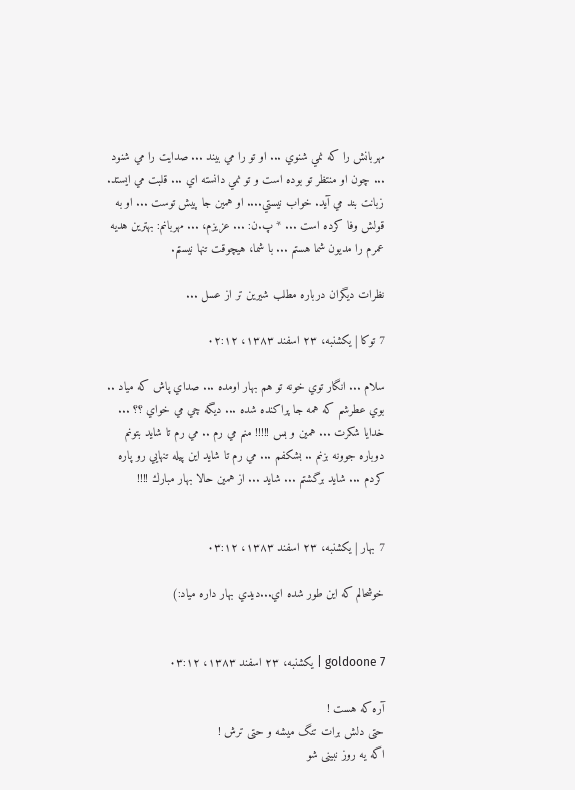مهربانش را كه نمي شنوي ... او تو را مي بيند ... صدايت را مي شنود ... چون او منتظر تو بوده است و تو نمي دانسته اي ... قلبت مي ايستد. زبانت بند مي آيد. خواب نيستي.... او همين جا پيش توست ... او به قولش وفا كرده است ... * پ.ن: ... عزيزم، ... مهربانم: بهترين هديه عمرم را مديون شما هستم ... با شما، هيچوقت تنها نيستم.

نظرات ديگران درباره مطلب شيرين تر از عسل ...

7 توکا | یکشنبه، ۲۳ اسفند ۱۳۸۳، ۰۲:۱۲

سلام ... انگار توي خونه تو هم بهار اومده ... صداي پاش كه مياد .. بوي عطرشم كه همه جا پراكنده شده ... ديگه چي مي خواي ؟؟ ... خدايا شكرت ... همين و بس !!!!! منم مي رم .. مي رم تا شايد بتونم دوباره جوونه بزنم .. بشكفم ... مي رم تا شايد اين پيله تنهايي رو پاره كردم ... شايد برگشتم ... شايد ... از همين حالا بهار مبارك !!!!


7 بهار | یکشنبه، ۲۳ اسفند ۱۳۸۳، ۰۳:۱۲

خوشحالم كه اين طور شده اي...ديدي بهار داره مياد:)


7 goldoone | یکشنبه، ۲۳ اسفند ۱۳۸۳، ۰۳:۱۲

آره که هست !
حتی دلش برات تنگ میشه و حتی ترش !
اگه یه روز نبینی شو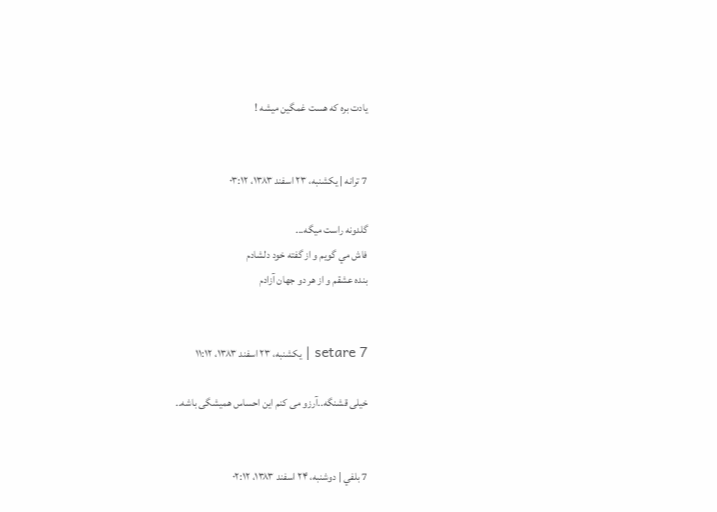یادت بره که هست غمگین میشه !


7 ترانه | یکشنبه، ۲۳ اسفند ۱۳۸۳، ۰۳:۱۲

گلدونه راست ميگه...
فاش مي گويم و از گفته خود دلشادم
بنده عشقم و از هر دو جهان آزادم


7 setare | یکشنبه، ۲۳ اسفند ۱۳۸۳، ۱۱:۱۲

خیلی قشنگه..آرزو می کنم این احساس همیشگی باشه..


7 بلفي | دوشنبه، ۲۴ اسفند ۱۳۸۳، ۰۲:۱۲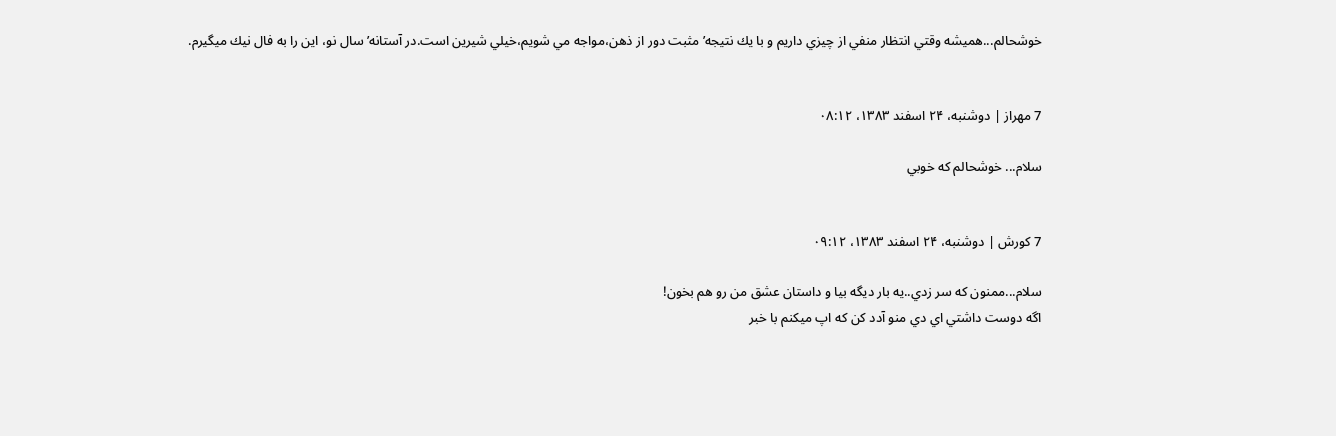خوشحالم...هميشه وقتي انتظار منفي از چيزي داريم و با يك نتيجه’ مثبت دور از ذهن،مواجه مي شويم،خيلي شيرين است.در آستانه’ سال نو، اين را به فال نيك ميگيرم.


7 مهراز | دوشنبه، ۲۴ اسفند ۱۳۸۳، ۰۸:۱۲

سلام... خوشحالم كه خوبي


7 کورش | دوشنبه، ۲۴ اسفند ۱۳۸۳، ۰۹:۱۲

سلام...ممنون که سر زدي..يه بار ديگه بيا و داستان عشق من رو هم بخون!
اگه دوست داشتي اي دي منو آدد کن که اپ ميکنم با خبر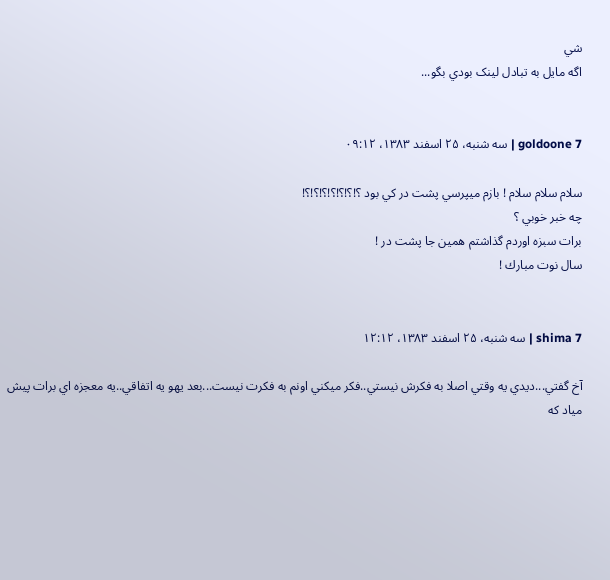شي
اگه مايل به تبادل لينک بودي بگو...


7 goldoone | سه شنبه، ۲۵ اسفند ۱۳۸۳، ۰۹:۱۲

سلام سلام سلام ! بازم ميپرسي پشت در كي بود ؟!؟!؟!؟!؟!؟!؟!
چه خبر خوبي ؟
برات سبزه اوردم گذاشتم همين جا پشت در !
سال نوت مبارك !


7 shima | سه شنبه، ۲۵ اسفند ۱۳۸۳، ۱۲:۱۲

آخ گفتي...ديدي يه وقتي اصلا به فكرش نيستي..فكر ميكني اونم به فكرت نيست...بعد يهو يه اتفاقي..يه معجزه اي برات پيش مياد كه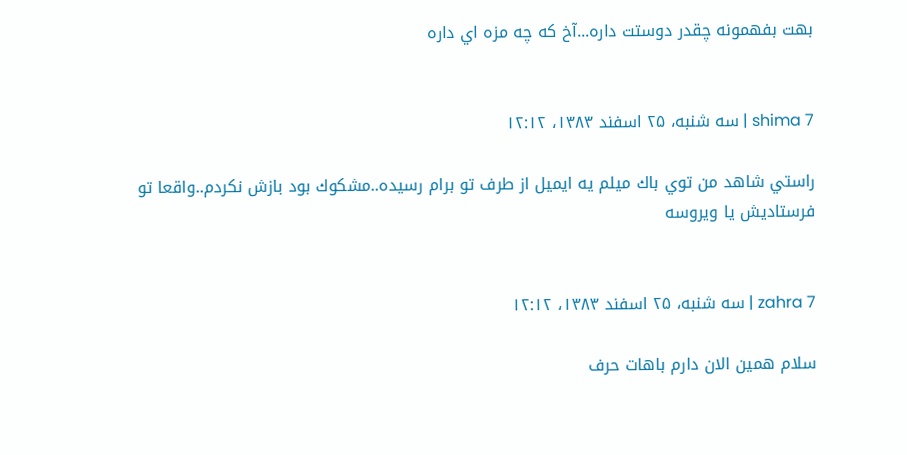بهت بفهمونه چقدر دوستت داره...آخ كه چه مزه اي داره


7 shima | سه شنبه، ۲۵ اسفند ۱۳۸۳، ۱۲:۱۲

راستي شاهد من توي باك ميلم يه ايميل از طرف تو برام رسيده..مشكوك بود بازش نكردم..واقعا تو فرستاديش يا ويروسه


7 zahra | سه شنبه، ۲۵ اسفند ۱۳۸۳، ۱۲:۱۲

سلام همين الان دارم باهات حرف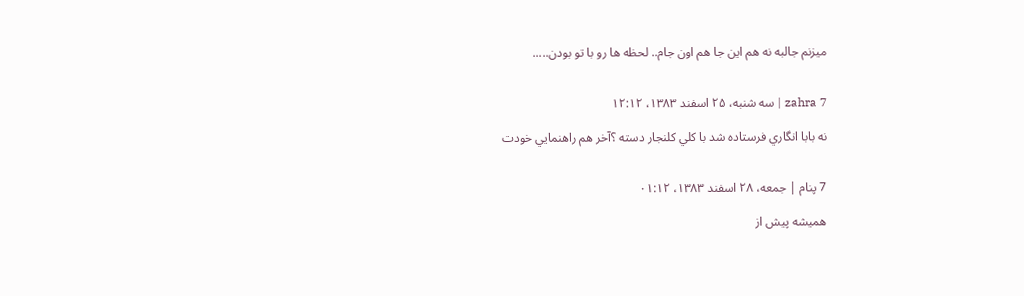ميزنم جالبه نه هم اين جا هم اون جام.. لحظه ها رو با تو بودن.....


7 zahra | سه شنبه، ۲۵ اسفند ۱۳۸۳، ۱۲:۱۲

نه بابا انگاري فرستاده شد با كلي كلنجار دسته ؟آخر هم راهنمايي خودت


7 پنام | جمعه، ۲۸ اسفند ۱۳۸۳، ۰۱:۱۲

هميشه پيش از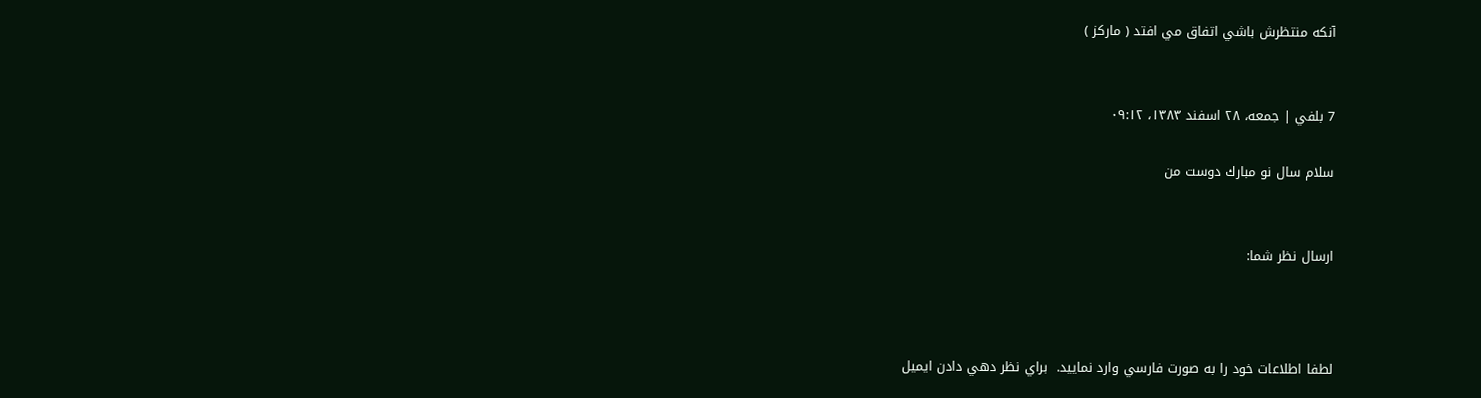آنكه منتظرش باشي اتفاق مي افتد ( ماركز )


7 بلفي | جمعه، ۲۸ اسفند ۱۳۸۳، ۰۹:۱۲

سلام سال نو مبارك دوست من


ارسال نظر شما:



لطفا اطلاعات خود را به صورت فارسي وارد نماييد.  براي نظر دهي دادن ايميل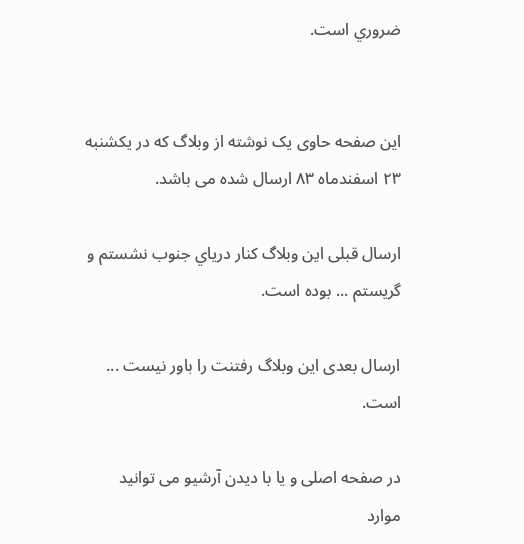ضروري است.


این صفحه حاوی یک نوشته از وبلاگ که در یکشنبه ۲۳ اسفندماه ۸۳ ارسال شده می باشد.

ارسال قبلی این وبلاگ كنار درياي جنوب نشستم و گريستم ... بوده است.

ارسال بعدی این وبلاگ رفتنت را باور نيست ... است.

در صفحه اصلی و یا با دیدن آرشیو می توانید موارد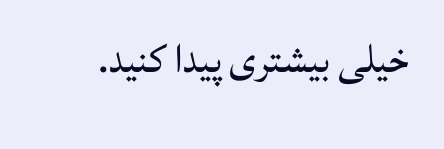خیلی بیشتری پیدا کنید.